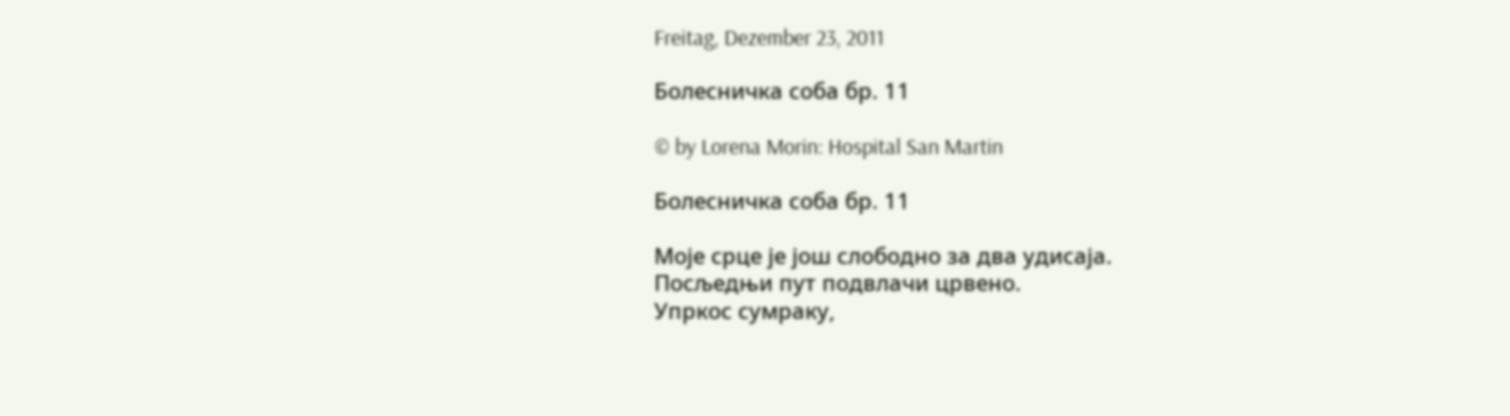Freitag, Dezember 23, 2011

Болесничка соба бр. 11

© by Lorena Morin: Hospital San Martin

Болесничка соба бр. 11

Моје срце је још слободно за два удисаја.
Посљедњи пут подвлачи црвено.
Упркос сумраку,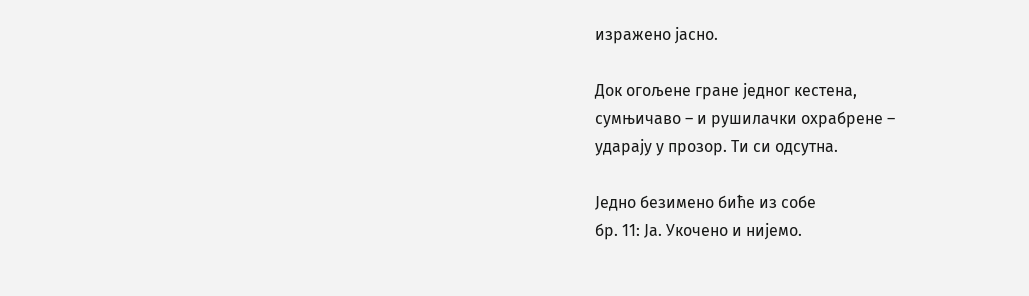изражено јасно.

Док огољене гране једног кестена,
сумњичаво – и рушилачки охрабрене –
ударају у прозор. Ти си одсутна.

Једно безимено биће из собе
бр. 11: Ја. Укочено и нијемо.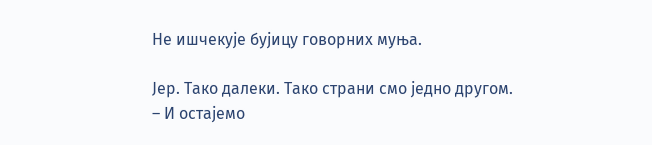Не ишчекује бујицу говорних муња.

Јер. Тако далеки. Тако страни смо једно другом.
– И остајемо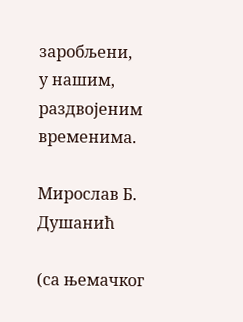заробљени,
у нашим, раздвојеним временима.

Мирослав Б. Душанић

(са њемачког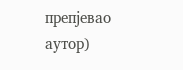препјевао аутор)